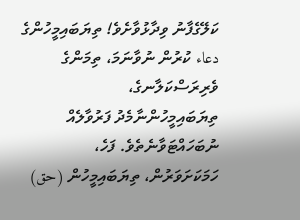ކަލޭގެފާނު ވިދާޅުވާށެވެ! ތިޔަބައިމީހުންގެ دعاء ކުރުން ނުވާނަމަ، ތިމަންގެ ވެރިރަސްކަލާނގެ، ތިޔަބައިމީހުންނާމެދު ފަރުވާލެއް ނުބަހައްޓަވާނެތެވެ. ފަހެ، ހަމަކަށަވަރުން، ތިޔަބައިމީހުން (حق)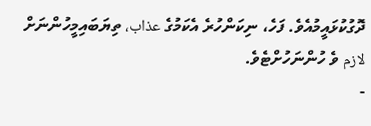ދޮގުކުޅައީމުއެވެ. ފަހެ، ނިކަންހުރެ އެކަމުގެ عذاب، ތިޔަބައިމީހުންނަށް لازم ވެ ހުންނަހުށްޓެވެ.
-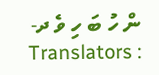ން ހު ބަ ހި ވެ ދ-
Translators :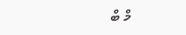މް ބް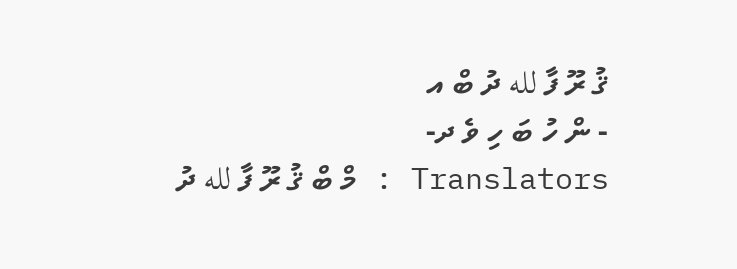ޤު ރޫ ފާ لله ދު ބް އ
- ން ހު ބަ ހި ވެ ދ-
Translators : މް ބް ޤު ރޫ ފާ لله ދު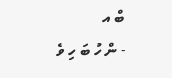ބް އ
- ން ހު ބަ ހި ވެ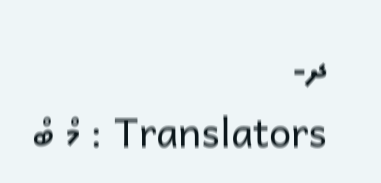ދ-
Translators : މް ބް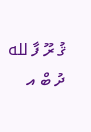ޤު ރޫ ފާ لله ދު ބް އ